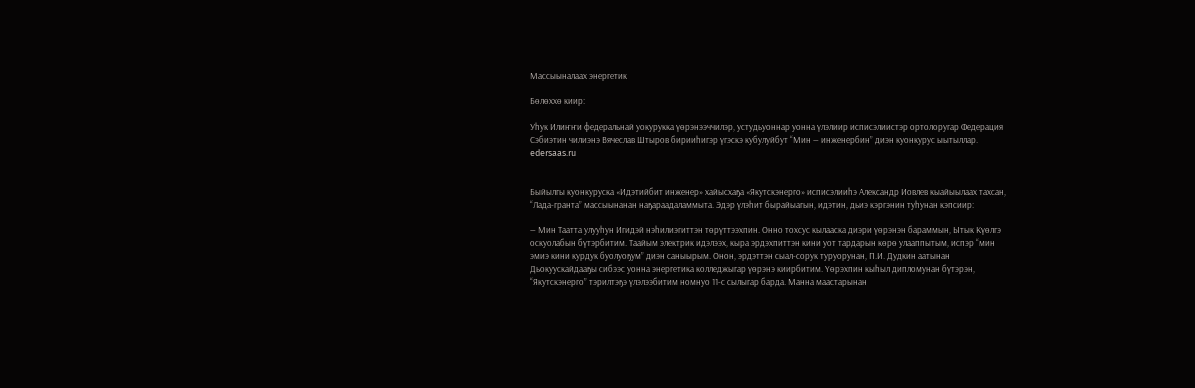Массыыналаах энергетик

Бөлөххө киир:

Уһук Илиҥҥи федеральнай уокурукка үөрэнээччилэр, устудьуоннар уонна үлэлиир исписэлиистэр ортолоругар Федерация Сэбиэтин чилиэнэ Вячеслав Штыров бирииһигэр үгэскэ кубулуйбут “Мин — инженербин” диэн куонкурус ыытыллар. edersaas.ru


Быйылгы куонкуруска «Идэтийбит инженер» хайысхаҕа «Якутскэнерго» исписэлииһэ Александр Иовлев кыайыылаах тахсан, “Лада-гранта” массыынанан наҕараадаламмыта. Эдэр үлэһит бырайыагын, идэтин, дьиэ кэргэнин туһунан кэпсиир:

— Мин Таатта улууһун Игидэй нэһилиэгиттэн төрүттээхпин. Онно тохсус кылааска диэри үөрэнэн бараммын, Ытык Күөлгэ оскуолабын бүтэрбитим. Таайым электрик идэлээх, кыра эрдэхпиттэн кини уот тардарын көрө улааппытым, испэр “мин эмиэ кини курдук буолуоҕум” диэн саныырым. Онон, эрдэттэн сыал-сорук туруорунан, П.И. Дудкин аатынан Дьокуускайдааҕы сибээс уонна энергетика колледжыгар үөрэнэ киирбитим. Үөрэхпин кыһыл дипломунан бүтэрэн, “Якутскэнерго” тэрилтэҕэ үлэлээбитим номнуо 11-с сылыгар барда. Манна маастарынан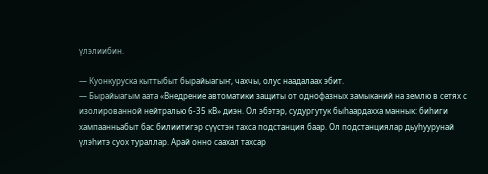үлэлиибин.

— Куонкуруска кыттыбыт бырайыагыҥ, чахчы, олус наадалаах эбит.
— Бырайыагым аата «Внедрение автоматики защиты от однофазных замыканий на землю в сетях с изолированной нейтралью 6-35 кВ» диэн. Ол эбэтэр, судургутук быһаардахха маннык: биһиги хампаанньабыт бас билиитигэр сүүстэн тахса подстанция баар. Ол подстанциялар дьуһуурунай үлэһитэ суох тураллар. Арай онно саахал тахсар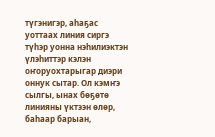түгэнигэр, аһаҕас уоттаах линия сиргэ түһэр уонна нэһилиэктэн үлэһиттэр кэлэн оҥоруохтарыгар диэри оннук сытар. Ол кэмҥэ сылгы, ынах бөҕөтө линияны үктээн өлөр, баһаар барыан,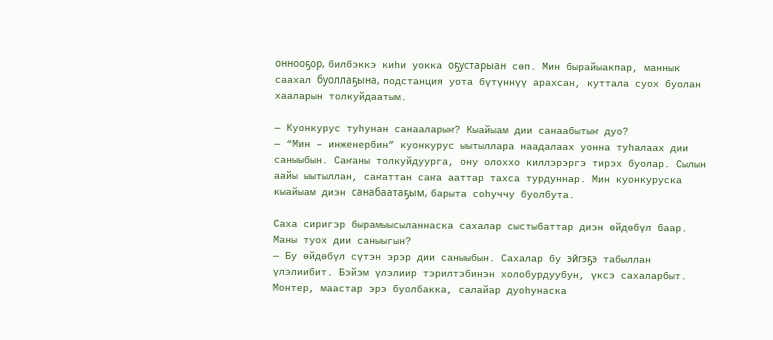оннооҕор, билбэккэ киһи уокка оҕустарыан сөп. Мин бырайыакпар, маннык саахал буоллаҕына, подстанция уота бүтүннүү арахсан, куттала суох буолан хааларын толкуйдаатым.

— Куонкурус туһунан санааларыҥ? Кыайыам дии санаабытыҥ дуо?
— “Мин – инженербин” куонкурус ыытыллара наадалаах уонна туһалаах дии саныыбын. Саҥаны толкуйдуурга, ону олоххо киллэрэргэ тирэх буолар. Сылын аайы ыытыллан, саҥаттан саҥа ааттар тахса турдуннар. Мин куонкуруска кыайыам диэн санабаатаҕым, барыта соһуччу буолбута.

Саха сиригэр бырамыысыланнаска сахалар сыстыбаттар диэн өйдөбүл баар. Маны туох дии саныыгын?
— Бу өйдөбүл сүтэн эрэр дии саныыбын. Сахалар бу эйгэҕэ табыллан үлэлиибит. Бэйэм үлэлиир тэрилтэбинэн холобурдуубун, үксэ сахаларбыт. Монтер, маастар эрэ буолбакка, салайар дуоһунаска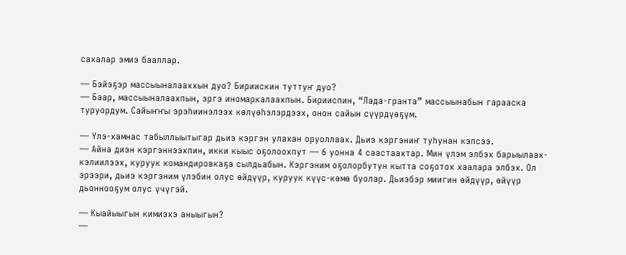сахалар эмиэ бааллар.

— Бэйэҕэр массыыналааххын дуо? Бириискин туттуҥ дуо?
— Баар, массыыналаахпын, эргэ иномаркалаахпын. Бирииспин, “Лада-гранта” массыынабын гарааска туруордум. Сайыҥҥы эрэһиинэлээх көлүөһэлэрдээх, онон сайын сүүрдүөҕүм.

— Үлэ-хамнас табыллыытыгар дьиэ кэргэн улахан оруоллаах. Дьиэ кэргэниҥ туһунан кэпсээ.
— Айна диэн кэргэннээхпин, икки кыыс оҕолоохпут — 6 уонна 4 саастаахтар. Мин үлэм элбэх барыылаах-кэлиилээх, куруук командировкаҕа сылдьабын. Кэргэним оҕолорбутун кытта соҕотох хаалара элбэх. Ол эрээри, дьиэ кэргэним үлэбин олус өйдүүр, куруук күүс-көмө буолар. Дьиэбэр миигин өйдүүр, өйүүр дьоннооҕум олус үчүгэй.

— Кыайыыгын кимиэхэ аныыгын?
—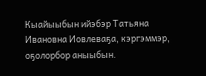Кыайыыбын ийэбэр Татьяна Ивановна Иовлеваҕа, кэргэммэр, оҕолорбор аныыбын.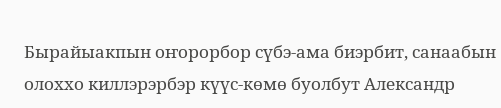Бырайыакпын оҥорорбор сүбэ-ама биэрбит, санаабын олоххо киллэрэрбэр күүс-көмө буолбут Александр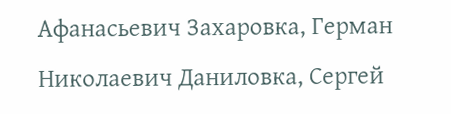Афанасьевич Захаровка, Герман Николаевич Даниловка, Сергей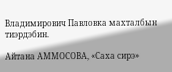Владимирович Павловка махталбын тиэрдэбин.

Айтана АММОСОВА, «Саха сирэ»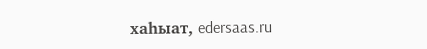хаһыат, edersaas.ru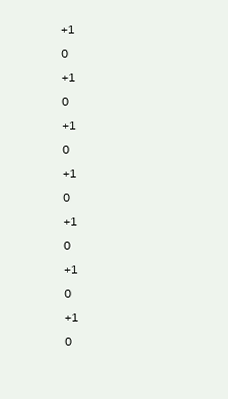+1
0
+1
0
+1
0
+1
0
+1
0
+1
0
+1
0